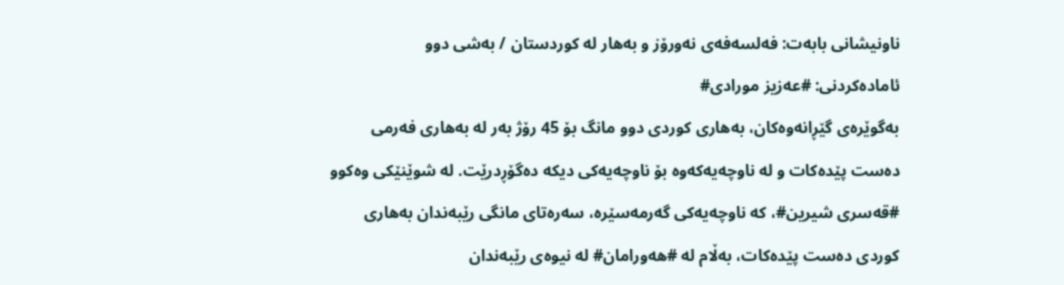ناونیشانی بابەت: فەلسەفەی نەورۆز و بەهار لە کوردستان / بەشی دوو
ئامادەکردنی: #عەزیز مورادی#
بەگوێرەی گێڕانەوەکان، بەهاری کوردی دوو مانگ بۆ 45 رۆژ بەر لە بەهاری فەرمی دەست پێدەکات و لە ناوچەیەکەوە بۆ ناوچەیەکی دیکە دەگۆڕدرێت. لە شوێنێکی وەکوو #قەسری شیرین#، کە ناوچەیەکی گەرمەسێرە، سەرەتای مانگی رێبەندان بەهاری کوردی دەست پێدەکات، بەڵام لە #هەورامان# لە نیوەی رێبەندان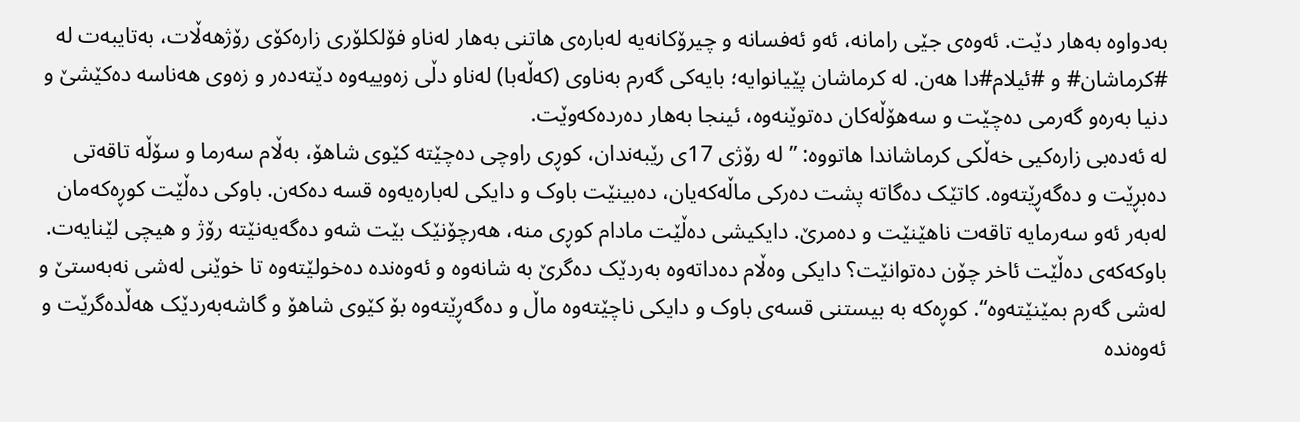بەدواوە بەهار دێت. ئەوەی جێی رامانە، ئەو ئەفسانە و چیرۆکانەیە لەبارەی هاتنی بەهار لەناو فۆلکلۆری زارەکۆی رۆژهەڵات، بەتایبەت لە #کرماشان# و #ئیلام#دا هەن. لە کرماشان پێیانوایە؛ بایەکی گەرم بەناوی (کەڵەبا) لەناو دڵی زەوییەوە دێتەدەر و زەوی هەناسە دەکێشێ و دنیا بەرەو گەرمی دەچێت و سەهۆڵەکان دەتوێنەوە، ئینجا بەهار دەردەکەوێت.
لە ئەدەبی زارەکیی خەڵکی کرماشاندا هاتووە: ”لە رۆژی 17ی رێبەندان، کوڕی راوچی دەچێتە کێوی شاهۆ، بەڵام سەرما و سۆڵە تاقەتی دەبڕێت و دەگەڕێتەوە. کاتێک دەگاتە پشت دەرکی ماڵەکەیان، دەبینێت باوک و دایکی لەبارەیەوە قسە دەکەن. باوکی دەڵێت کوڕەکەمان لەبەر ئەو سەرمایە تاقەت ناهێنێت و دەمرێ. دایکیشی دەڵێت مادام کوڕی منە، هەرچۆنێک بێت شەو دەگەیەنێتە رۆژ و هیچی لێنایەت. باوکەکەی دەڵێت ئاخر چۆن دەتوانێت؟ دایکی وەڵام دەداتەوە بەردێک دەگرێ بە شانەوە و ئەوەندە دەخولێتەوە تا خوێنی لەشی نەبەستێ و لەشی گەرم بمێنێتەوە“. کوڕەکە بە بیستنی قسەی باوک و دایکی ناچێتەوە ماڵ و دەگەڕێتەوە بۆ کێوی شاهۆ و گاشەبەردێک هەڵدەگرێت و ئەوەندە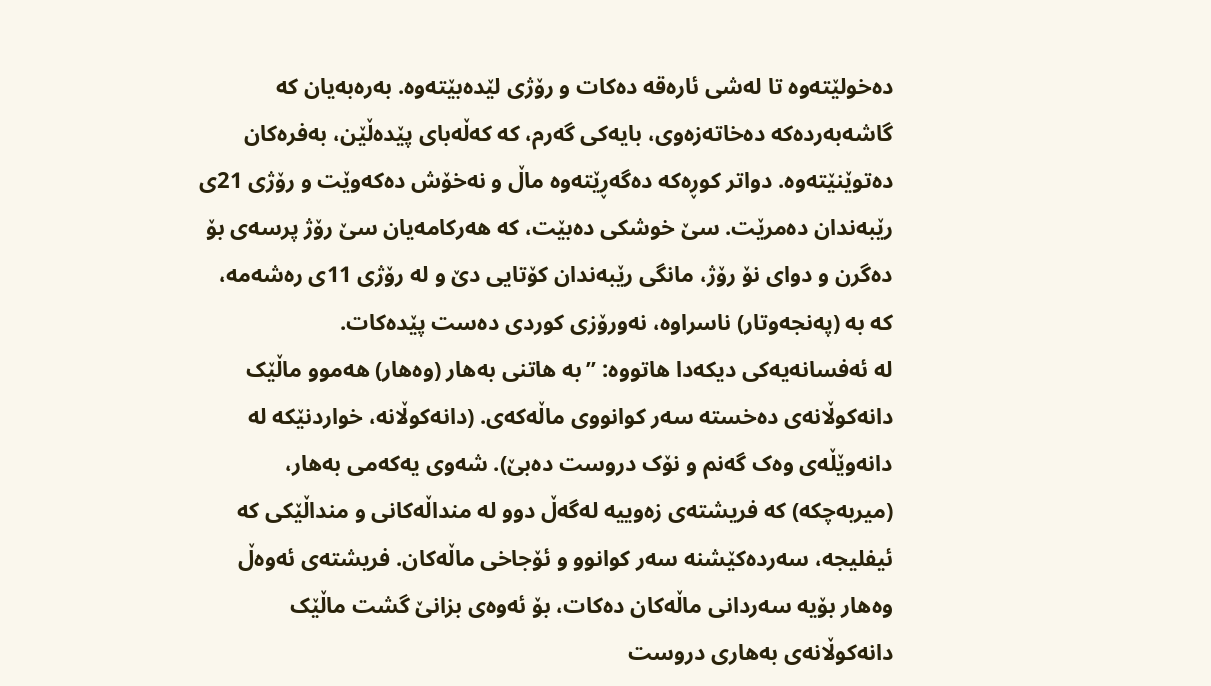دەخولێتەوە تا لەشی ئارەقە دەکات و رۆژی لێدەبێتەوە. بەرەبەیان کە گاشەبەردەکە دەخاتەزەوی، بایەکی گەرم، کە کەڵەبای پێدەڵێن، بەفرەکان دەتوێنێتەوە. دواتر کوڕەکە دەگەڕێتەوە ماڵ و نەخۆش دەکەوێت و رۆژی 21ی رێبەندان دەمرێت. سێ خوشکی دەبێت، کە هەرکامەیان سێ رۆژ پرسەی بۆ دەگرن و دوای نۆ رۆژ، مانگی رێبەندان کۆتایی دێ و لە رۆژی 11ی رەشەمە، کە بە (پەنجەوتار) ناسراوە، نەورۆزی کوردی دەست پێدەکات.
لە ئەفسانەیەکی دیکەدا هاتووە: ”بە هاتنی بەهار (وەهار) هەموو ماڵێک دانەکوڵانەی دەخستە سەر کوانووی ماڵەکەی. (دانەکوڵانە، خواردنێکە لە دانەوێڵەی وەک گەنم و نۆک دروست دەبێ). شەوی یەکەمی بەهار، (میربەچکە) کە فریشتەی زەوییە لەگەڵ دوو لە منداڵەکانی و منداڵێکی کە ئیفلیجە، سەردەکێشنە سەر کوانوو و ئۆجاخی ماڵەکان. فریشتەی ئەوەڵ وەهار بۆیە سەردانی ماڵەکان دەکات، بۆ ئەوەی بزانێ گشت ماڵێک دانەکوڵانەی بەهاری دروست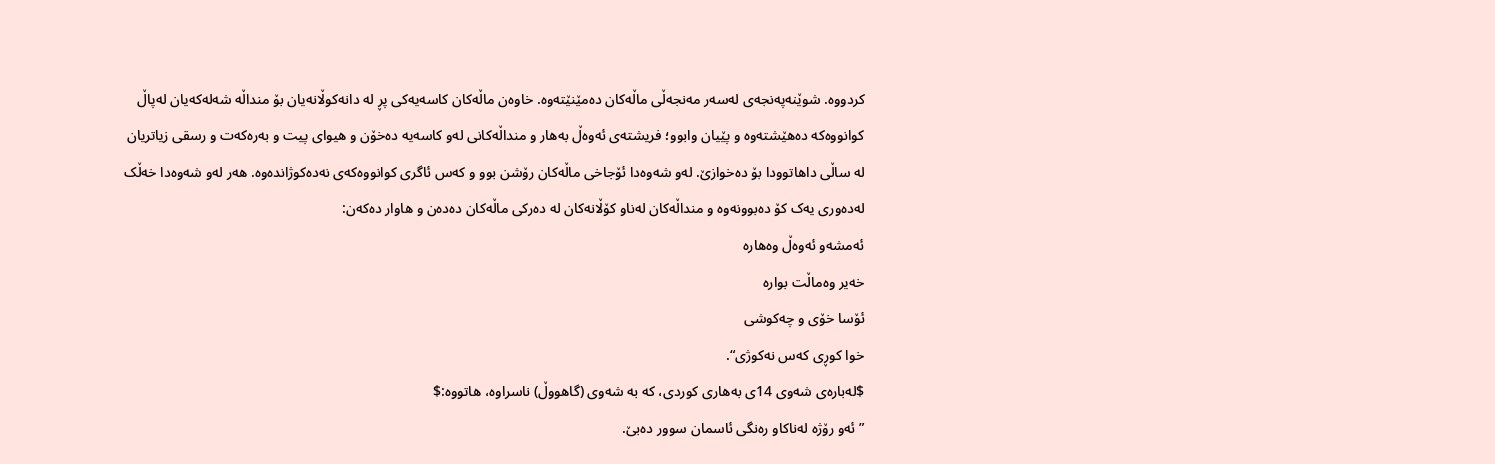کردووە. شوێنەپەنجەی لەسەر مەنجەڵی ماڵەکان دەمێنێتەوە. خاوەن ماڵەکان کاسەیەکی پڕ لە دانەکوڵانەیان بۆ منداڵە شەلەکەیان لەپاڵ کوانووەکە دەهێشتەوە و پێیان وابوو؛ فریشتەی ئەوەڵ بەهار و منداڵەکانی لەو کاسەیە دەخۆن و هیوای پیت و بەرەکەت و رسقی زیاتریان لە ساڵی داهاتوودا بۆ دەخوازێ. لەو شەوەدا ئۆجاخی ماڵەکان رۆشن بوو و کەس ئاگری کوانووەکەی نەدەکوژاندەوە. هەر لەو شەوەدا خەڵک لەدەوری یەک کۆ دەبوونەوە و منداڵەکان لەناو کۆڵانەکان لە دەرکی ماڵەکان دەدەن و هاوار دەکەن:
ئەمشەو ئەوەڵ وەهارە
خەیر وەماڵت بوارە
ئۆسا خۆی و چەکوشی
خوا کوڕی کەس نەکوژی“.
$لەبارەی شەوی 14ی بەهاری کوردی، کە بە شەوی (گاهووڵ) ناسراوە، هاتووە:$
”ئەو رۆژە لەناکاو رەنگی ئاسمان سوور دەبێ.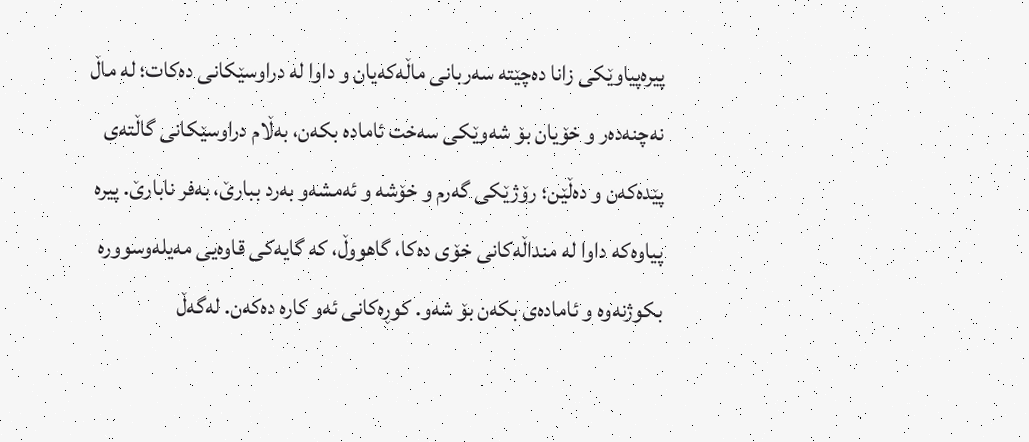پیرەپیاوێکی زانا دەچێتە سەربانی ماڵەکەیان و داوا لە دراوسێکانی دەکات؛ لە ماڵ نەچنەدەر و خۆیان بۆ شەوێکی سەخت ئامادە بکەن، بەڵام دراوسێکانی گاڵتەی پێدەکەن و دەڵێن؛ رۆژێکی گەرم و خۆشە و ئەمشەو بەرد ببارێ، بەفر نابارێ. پیرە پیاوەکە داوا لە منداڵەکانی خۆی دەکا، گاهووڵ، کە گایەکی قاوەیی مەیلەوسوورە بکوژنەوە و ئامادەی بکەن بۆ شەو. کوڕەکانی ئەو کارە دەکەن. لەگەڵ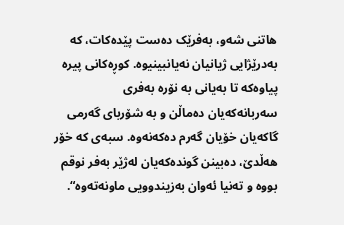هاتنی شەو، بەفرێک دەست پێدەکات، کە بەدرێژایی ژیانیان نەیانبینیوە. کوڕەکانی پیرە پیاوەکە تا بەیانی بە نۆرە بەفری سەربانەکەیان دەماڵن و بە شۆربای گەرمی گاکەیان خۆیان گەرم دەکەنەوە. سبەی کە خۆر هەڵدێ، دەبینن گوندەکەیان لەژێر بەفر نوقم بووە و تەنیا ئەوان بەزیندوویی ماونەتەوە“.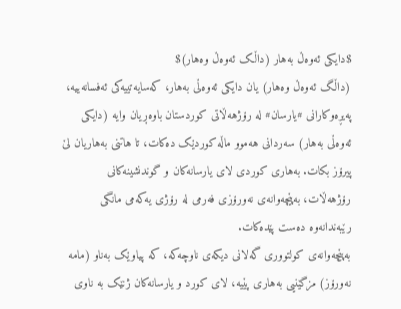$دایکی ئەوەڵ بەهار (داڵک ئەوەڵ وەهار)$
(داڵگ ئەوەڵ وەهار) یان دایکی ئەوەڵی بەهار، کەسایەتییەکی ئەفسانەییە، پەیڕەوکارانی #یارسان# لە رۆژهەڵاتی کوردستان باوەڕیان وایە (دایکی ئەوەڵی بەهار) سەردانی هەموو ماڵە کوردێک دەکات، تا هاتنی بەهاریان لێ پیرۆز بکات. بەهاری کوردی لای یارسانەکان و گوندنشینەکانی رۆژهەڵات، بەپێچەوانەی نەورۆزی فەرمی لە رۆژی یەکەمی مانگی رێبەندانەوە دەست پێدەکات.
بەپێچەوانەی کولتووری گەلانی دیکەی ناوچەکە، کە پیاوێک بەناو (مامە نەورۆز) مزگێنیی بەهاری پێیە، لای کورد و یارسانەکان ژنێک بە ناوی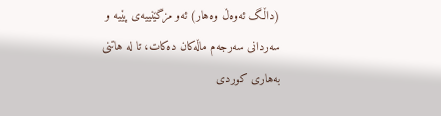(داڵگ ئەوەڵ وەهار) ئەو مزگێنییەی پێیە و سەردانی سەرجەم ماڵەکان دەکات، تا لە هاتنی بەهاری کوردی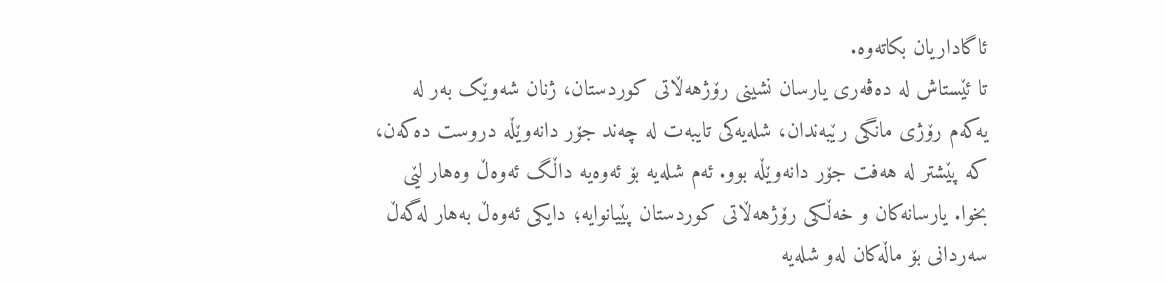ئاگاداریان بکاتەوە.
تا ئێستاش لە دەڤەری یارسان نشینی رۆژهەڵاتی کوردستان، ژنان شەوێک بەر لە یەکەم رۆژی مانگی رێبەندان، شلەیەکی تایبەت لە چەند جۆر دانەوێڵە دروست دەکەن، کە پێشتر لە هەفت جۆر دانەوێڵە بوو. ئەم شلەیە بۆ ئەوەیە داڵگ ئەوەڵ وەهار لێی بخوا. یارسانەکان و خەڵکی رۆژهەڵاتی کوردستان پێیانوایە؛ دایکی ئەوەڵ بەهار لەگەڵ سەردانی بۆ ماڵەکان لەو شلەیە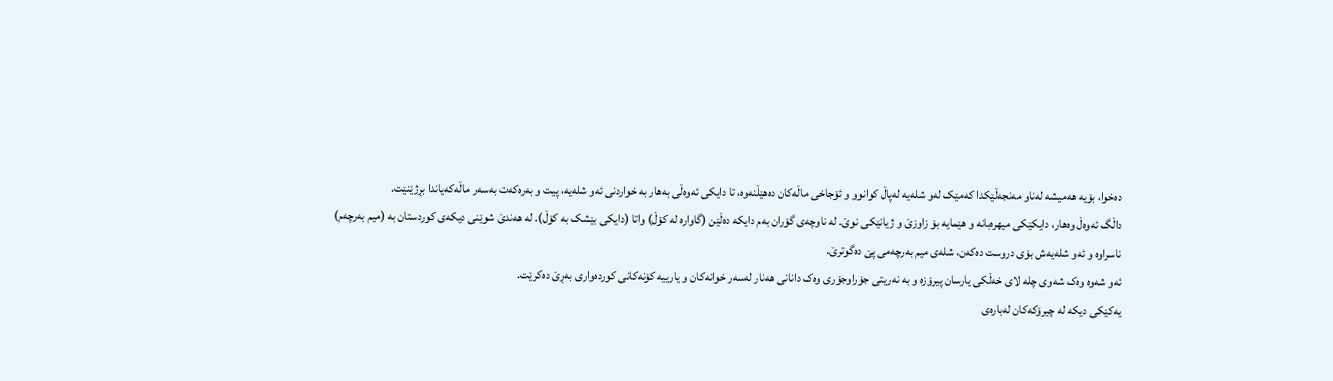دەخوا، بۆیە هەمیشە لەناو مەنجەڵێکدا کەمێک لەو شلەیە لەپاڵ کوانوو و ئۆجاخی ماڵەکان دەهێڵنەوە، تا دایکی ئەوەڵی بەهار بە خواردنی ئەو شلەیە، پیت و بەرەکەت بەسەر ماڵەکەیاندا بڕژێنێت.
داڵگ ئەوەڵ وەهار، دایکێکی میهرەبانە و هێمایە بۆ زاوزێ و ژیانێکی نوێ. لە ناوچەی گۆران بەم دایکە دەڵێن (گاوارە لە کۆڵ) واتا (دایکی بێشک بە کۆڵ). لە هەندێ شوێنی دیکەی کوردستان بە (میم بەرچەم) ناسراوە و ئەو شلەیەش بۆی دروست دەکەن، شلەی میم بەرچەمی پێ دەگوترێ.
ئەو شەوە وەک شەوی چلە لای خەڵکی یارسان پیرۆزە و بە نەریتی جۆراوجۆری وەک دانانی هەنار لەسەر خوانەکان و یارییە کۆنەکانی کوردەواری بەڕێ دەکرێت.
یەکێکی دیکە لە چیرۆکەکان لەبارەی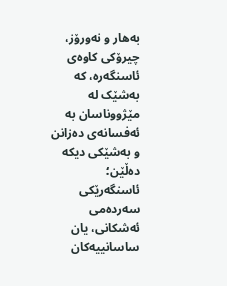بەهار و نەورۆز، چیرۆکی کاوەی ئاسنگەرە، کە بەشێک لە مێژووناسان بە ئەفسانەی دەزانن و بەشێکی دیکە دەڵێن؛ ئاسنگەرێکی سەردەمی ئەشکانی، یان ساسانییەکان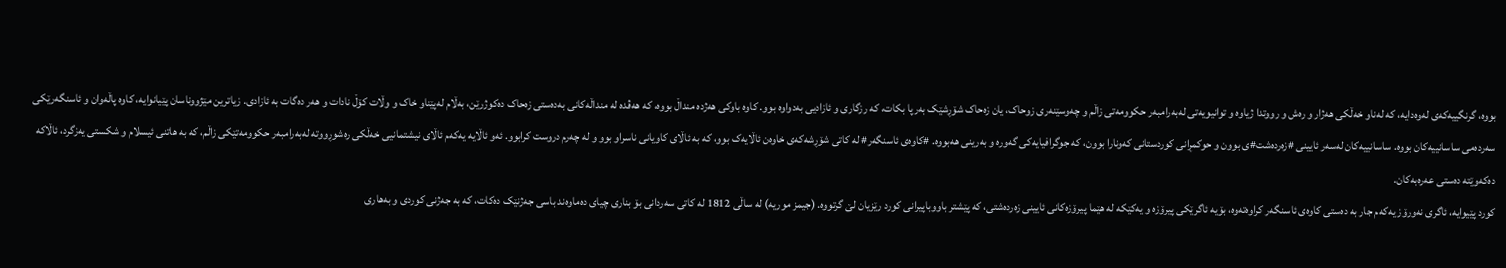بووە، گرنگییەکەی لەوەدایە، کە لەناو خەڵکی هەژار و رەش و رووتدا ژیاوە و توانیویەتی لەبەرامبەر حکوومەتی زاڵم و چەوسێنەری زوحاک، یان زەحاک شۆڕشێک بەرپا بکات، کە رزگاری و ئازادیی بەدواوە بوو. کاوە باوکی هەژدە منداڵ بووە، کە هەڤدە لە منداڵەکانی بەدەستی زەحاک دەکوژرێن، بەڵام لەپێناو خاک و وڵات کۆڵ نادات و هەر دەگات بە ئازادی. زیاترین مێژووناسان پێیانوایە، کاوە پاڵەوان و ئاسنگەرێکی سەردەمی ساسانییەکان بووە. ساسانییەکان لەسەر ئایینی #زەردەشت#ی بوون و حوکمڕانی کوردستانی کەونارا بوون، کە جوگرافیایەکی گەورە و بەرینی هەبووە. #کاوەی ئاسنگەر# لە کاتی شۆڕشەکەی خاوەن ئاڵایەک بوو، کە بە ئاڵای کاویانی ناسراو بوو و لە چەرم دروست کرابوو. ئەو ئاڵایە یەکەم ئاڵای نیشتمانیی خەڵکی رەشوڕووتە لەبەرامبەر حکوومەتێکی زاڵم، کە بە هاتنی ئیسلام و شکستی یەزگرد، ئاڵاکە دەکەوێتە دەستی عەرەبەکان.
کورد پێیوایە، ئاگری نەورۆز یەکەم جار بە دەستی کاوەی ئاسنگەر کراوەتەوە، بۆیە ئاگرێکی پیرۆزە و یەکێکە لە هێما پیرۆزەکانی ئایینی زەردەشتی، کە پێشتر باووباپیرانی کورد رێزیان لێ گرتووە. (جیمز موریە) لە ساڵی 1812 لە کاتی سەردانی بۆ بناری چیای دەماوەند باسی جەژنێک دەکات، کە بە جەژنی کوردی و بەهاری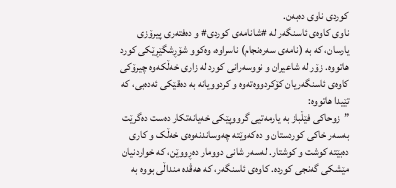کوردی ناوی دەبەن.
ناوی کاوەی ئاسنگەر لە #شانامەی کوردی# و دەفتەری پیرۆزی یارسان، کە بە (نامەی سەرەنجام) ناسراوە، وەکوو شۆڕشگێڕێکی کورد هاتووە. زۆر لە شاعیران و نووسەرانی کورد لە زاری خەڵکەوە چیرۆکی کاوەی ئاسنگەریان کۆکردووەتەوە و کردوویانە بە دەقێکی ئەدەبی، کە تێیدا هاتووە:
”زوحاکی فێڵباز بە یارمەتیی گرووپێکی خەیانەتکار دەست دەگرێت بەسەر خاکی کوردستان و دەکەوێتە چەوساندنەوەی خەڵک و کاری دەبێتە کوشت و کوشتار. لەسەر شانی دوومار دەڕووێن، کە خواردنیان مێشکی گەنجی کوردە. کاوەی ئاسنگەر، کە هەڤدە منداڵی بووە بە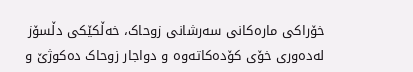خۆراکی مارەکانی سەرشانی زوحاک، خەڵکێکی دڵسۆز لەدەوری خۆی کۆدەکاتەوە و دواجار زوحاک دەکوژێ و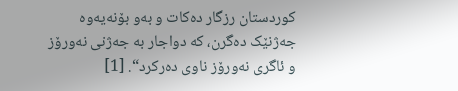کوردستان رزگار دەکات و بەو بۆنەیەوە جەژنێک دەگرن، کە دواجار بە جەژنی نەورۆز و ئاگری نەورۆز ناوی دەرکرد“. [1]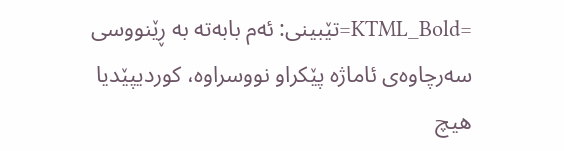=KTML_Bold=تێبینی: ئەم بابەتە بە ڕێنووسی سەرچاوەی ئاماژە پێکراو نووسراوە، کوردیپێدیا هیچ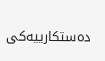دەستکارییەکی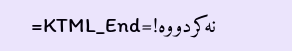نەکردووە!=KTML_End=